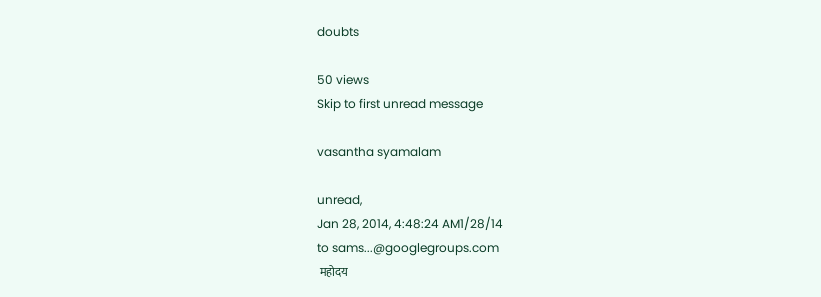doubts

50 views
Skip to first unread message

vasantha syamalam

unread,
Jan 28, 2014, 4:48:24 AM1/28/14
to sams...@googlegroups.com
 महोदय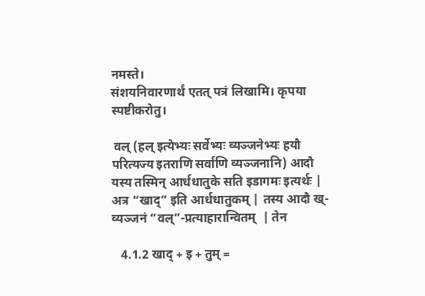नमस्ते।
संशयनिवारणार्थं एतत् पत्रं लिखामि। कृपया स्पष्टीकरोतु।

 वल् (हल् इत्येभ्यः सर्वेभ्यः व्यञ्जनेभ्यः हयौ परित्यज्य इतराणि सर्वाणि व्यञ्जनानि) आदौ यस्य तस्मिन् आर्धधातुके सति इडागमः इत्यर्थः | अत्र “खाद्” इति आर्धधातुकम् | तस्य आदौ ख्-व्यञ्जनं “वल्”-प्रत्याहारान्वितम्  | तेन

   4.1.2 खाद् + इ + तुम् =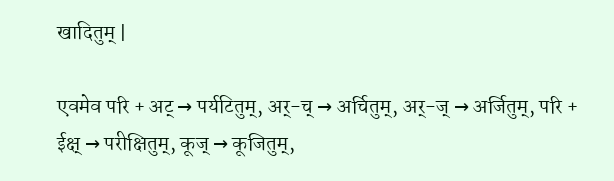खादितुम् |

एवमेव परि + अट् → पर्यटितुम्, अर्-च् → अर्चितुम्, अर्-ज् → अर्जितुम्, परि + ईक्ष् → परीक्षितुम्, कूज् → कूजितुम्,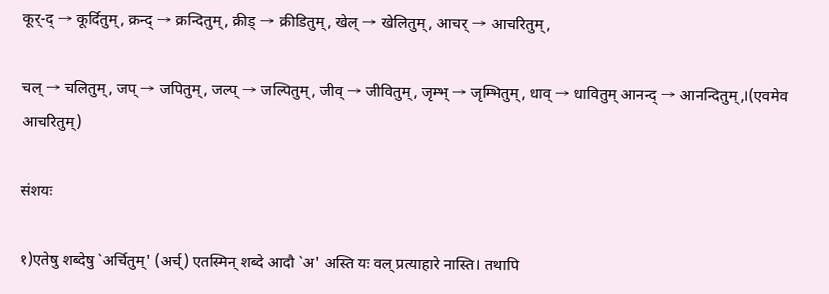कूर्-द् → कूर्दितुम्, क्रन्द् → क्रन्दितुम्, क्रीड् → क्रीडितुम्, खेल् → खेलितुम्, आचर् → आचरितुम्,

चल् → चलितुम्, जप् → जपितुम्, जल्प् → जल्पितुम्, जीव् → जीवितुम्, जृम्भ् → जृम्भितुम्, धाव् → धावितुम् आनन्द् → आनन्दितुम्,।(एवमेव आचरितुम्)

संशयः

१)एतेषु शब्देषु `अर्चितुम्' (अर्च्) एतस्मिन् शब्दे आदौ `अ' अस्ति यः वल् प्रत्याहारे नास्ति। तथापि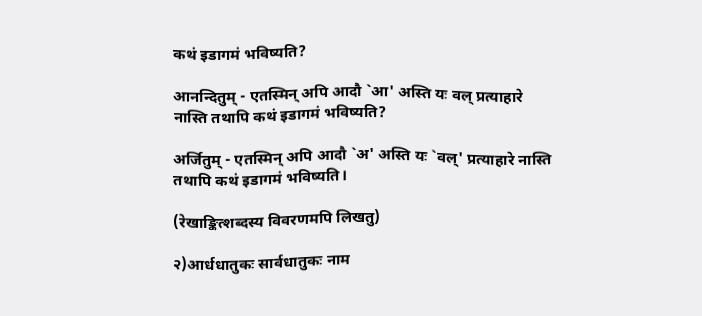कथं इडागमं भविष्यति?

आनन्दितुम् - एतस्मिन् अपि आदौ `आ' अस्ति यः वल् प्रत्याहारे नास्ति तथापि कथं इडागमं भविष्यति?

अर्जितुम् - एतस्मिन् अपि आदौ `अ' अस्ति यः `वल्' प्रत्याहारे नास्ति तथापि कथं इडागमं भविष्यति।

(रेखाङ्कित्शब्दस्य विवरणमपि लिखतु)

२)आर्धधातुकः सार्वधातुकः नाम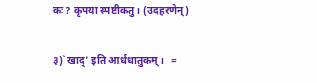कः? कृपया स्पष्टीकतु। (उदहरणेन्)

३)`खाद्' इति आर्धधातुकम्।   =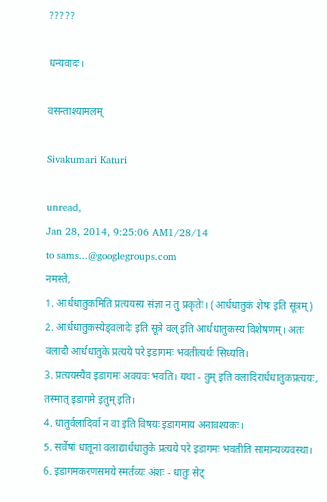?????

धन्यवादः।

वसन्ताश्यामलम्

Sivakumari Katuri

unread,
Jan 28, 2014, 9:25:06 AM1/28/14
to sams...@googlegroups.com
नमस्ते,
1. आर्धधातुकमिति प्रत्ययस्य संज्ञा न तु प्रकृतेः। (आर्धधातुकं शेषः इति सूत्रम्)
2. आर्धधातुकस्येड्वलादेः इति सूत्रे वल् इति आर्धधातुकस्य विशेषणम्। अतः वलादौ आर्धधातुके प्रत्यये परे इडागमः भवतीत्यर्थः सिध्यति।
3. प्रत्ययस्यैव इडागमः अवयवः भवति। यथा - तुम् इति वलादिरार्धधातुकप्रत्ययः, तस्मात् इडागमे इतुम् इति।
4. धातुर्वलादिर्वा न वा इति विषयः इडागमाय अनावश्यकः।
5. सर्वेषां धातूनां वलाद्यार्धधातुके प्रत्यये परे इडागमः भवतीति सामान्यव्यवस्था।
6. इडागमकरणसमये स्मर्तव्यः अंशः - धातुः सेट्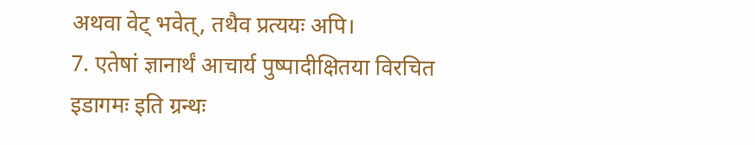अथवा वेट् भवेत्, तथैव प्रत्ययः अपि।
7. एतेषां ज्ञानार्थं आचार्य पुष्पादीक्षितया विरचित इडागमः इति ग्रन्थः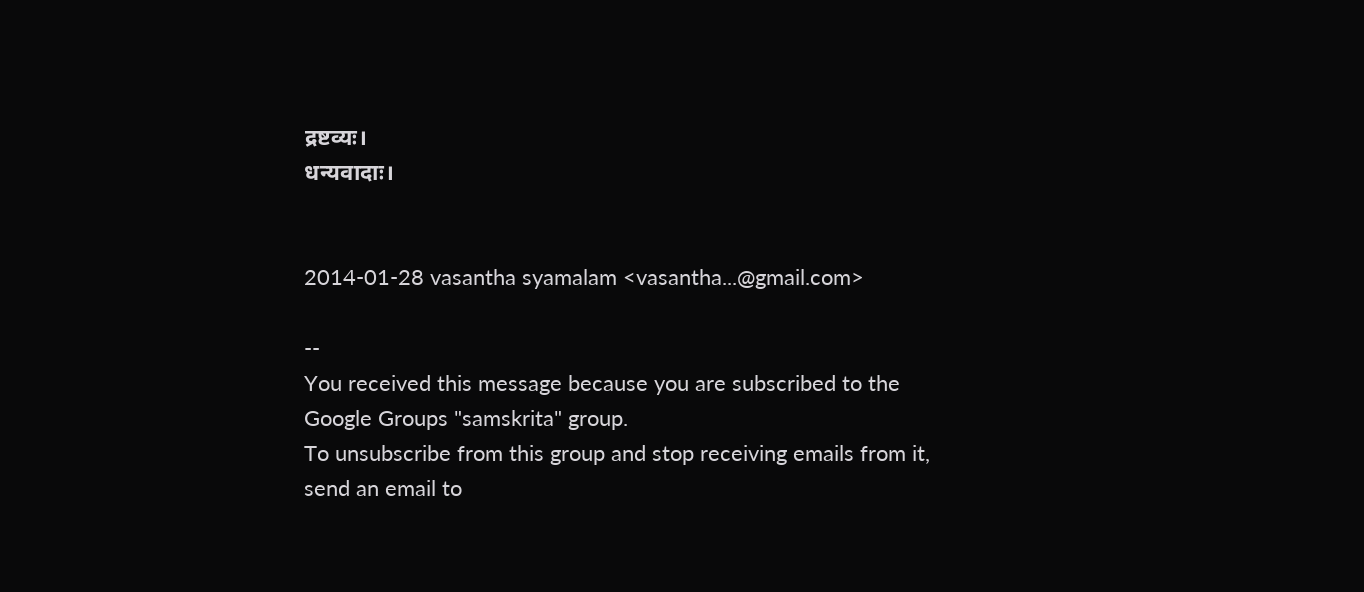द्रष्टव्यः।
धन्यवादाः।


2014-01-28 vasantha syamalam <vasantha...@gmail.com>

--
You received this message because you are subscribed to the Google Groups "samskrita" group.
To unsubscribe from this group and stop receiving emails from it, send an email to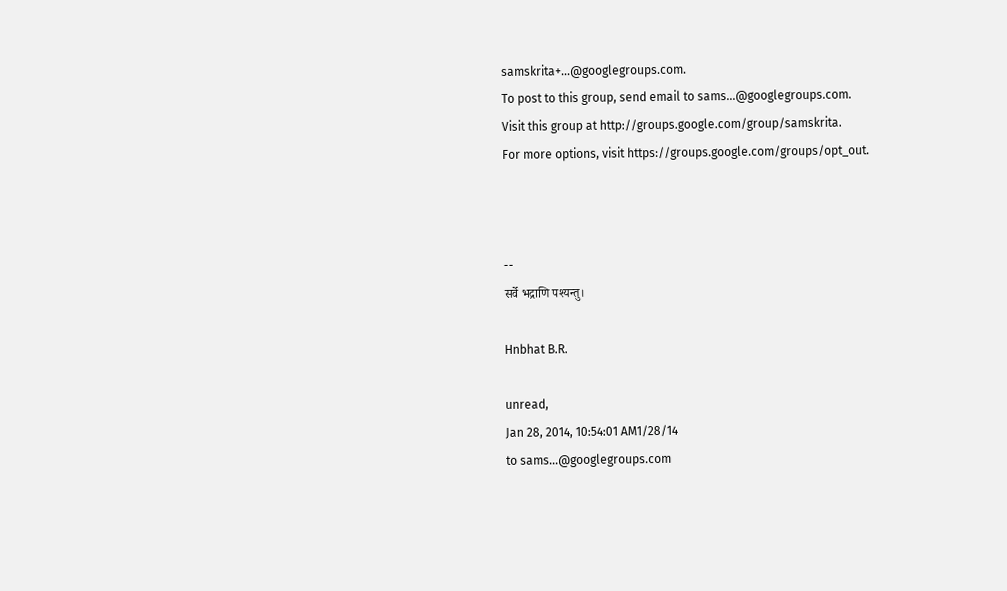samskrita+...@googlegroups.com.
To post to this group, send email to sams...@googlegroups.com.
Visit this group at http://groups.google.com/group/samskrita.
For more options, visit https://groups.google.com/groups/opt_out.



--
सर्वे भद्राणि पश्यन्तु।

Hnbhat B.R.

unread,
Jan 28, 2014, 10:54:01 AM1/28/14
to sams...@googlegroups.com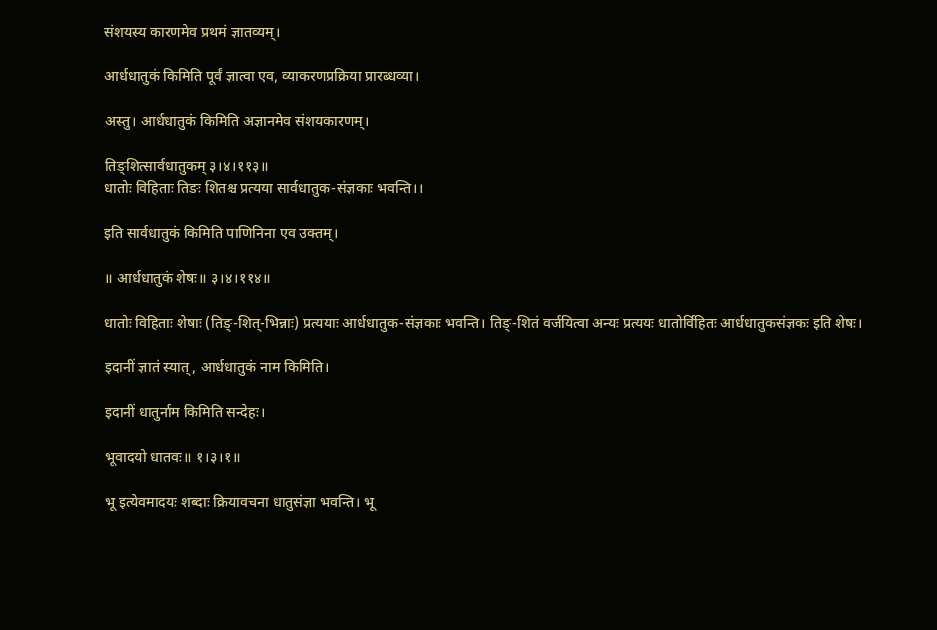संशयस्य कारणमेव प्रथमं ज्ञातव्यम्।

आर्धधातुकं किमिति पूर्वं ज्ञात्वा एव, व्याकरणप्रक्रिया प्रारब्धव्या।

अस्तु। आर्धधातुकं किमिति अज्ञानमेव संशयकारणम्।

तिङ्शित्सार्वधातुकम् ३।४।११३॥
धातोः विहिताः तिङः शितश्च प्रत्यया सार्वधातुक-संज्ञकाः भवन्ति।।

इति सार्वधातुकं किमिति पाणिनिना एव उक्तम्।

॥ आर्धधातुकं शेषः॥ ३।४।११४॥

धातोः विहिताः शेषाः (तिङ्-शित्-भिन्नाः) प्रत्ययाः आर्धधातुक-संज्ञकाः भवन्ति। तिङ्-शितं वर्जयित्वा अन्यः प्रत्ययः धातोर्विहितः आर्धधातुकसंज्ञकः इति शेषः।

इदानीं ज्ञातं स्यात्, आर्धधातुकं नाम किमिति।

इदानीं धातुर्नाम किमिति सन्देहः।

भूवादयो धातवः॥ १।३।१॥

भू इत्येवमादयः शब्दाः क्रियावचना धातुसंज्ञा भवन्ति। भू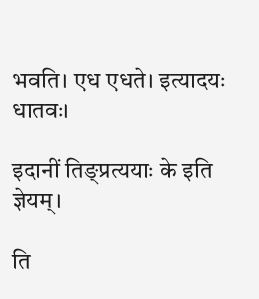भवति। एध एधते। इत्यादयः धातवः।

इदानीं तिङ्प्रत्ययाः के इति ज्ञेयम्।

ति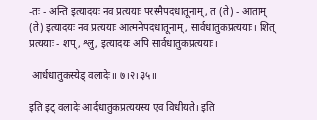-तः - अन्ति इत्यादयः नव प्रत्ययाः परस्मैपदधातूनाम्, त (ते) - आताम् (ते) इत्यादयः नव प्रत्ययाः आत्मनेपदधातूनाम्, सार्वधातुकप्रत्ययाः। शित् प्रत्ययाः - शप्, श्लु, इत्यादयः अपि सार्वधातुकप्रत्ययाः।

 आर्धधातुकस्येड् वलादेः॥ ७।२।३५॥

इति इट् वलादेः आर्दधातुकप्रत्ययस्य एव विधीयते। इति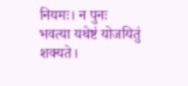नियमः। न पुनः भवत्या यथेष्टं योजयितुं शक्यते।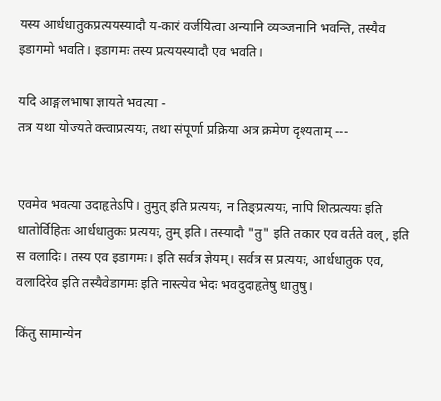यस्य आर्धधातुकप्रत्ययस्यादौ य-कारं वर्जयित्वा अन्यानि व्यञ्जनानि भवन्ति, तस्यैव इडागमो भवति। इडागमः तस्य प्रत्ययस्यादौ एव भवति।

यदि आङ्गलभाषा ज्ञायते भवत्या -
तत्र यथा योज्यते क्त्वाप्रत्ययः, तथा संपूर्णा प्रक्रिया अत्र क्रमेण दृश्यताम् ---


एवमेव भवत्या उदाहृतेऽपि। तुमुत् इति प्रत्ययः, न तिङ्प्रत्ययः, नापि शित्प्रत्ययः इति धातोर्विहितः आर्धधातुकः प्रत्ययः, तुम् इति। तस्यादौ "तु" इति तकार एव वर्तते वल्, इति स वलादिः। तस्य एव इडागमः। इति सर्वत्र ज्ञेयम्। सर्वत्र स प्रत्ययः, आर्धधातुक एव, वलादिरेव इति तस्यैवेडागमः इति नास्त्येव भेदः भवदुदाहृतेषु धातुषु।

किंतु सामान्येन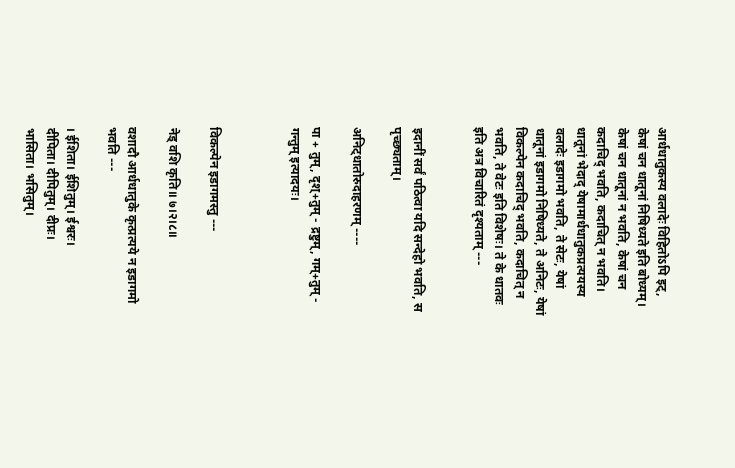आर्धधातुकस्य वलादेः विहितोऽपि इट्, केषां चन धातूनां निषिध्यते इति बोध्यम्। केषां चन धातूनां न भवति, केषां चन कदाचिद् भवति, कदाचित् न भवति। धातूनां भेदाद् येषामार्धधातुकप्रत्ययस्य वलादेः इडागमो भवति, ते सेटः, येषां धातूनां इडागमो निषिध्यते, ते अनिटः, येषां विकल्पेन कदाचिद् भवति, कदाचित् न भवति, ते वेटः इति विशेषः। ते के धातवः इति अत्र विचारितं दृश्यताम् ---


इदानीं सर्वं पठित्वा यदि सन्देहो भवति, स पृच्छ्यताम्।

अनिट्धातोरुदाहरणम् ----

पा + तुम्, दृश्+तुम् - द्रष्टुम्, गम्+तुम् - गन्तुम् इत्यादयः।



विकल्पेन इडागमस्तु ---

नेड् वशि कृति॥ ७।२।८॥

वशादौ आर्धधातुके कृत्प्रत्यये न इडागमो भवति ---

। ईशिता। ईशितुम्। ईश्वरः।
दीपिता। दीपितुम्। दीप्रः।
भासिता। भसितुम्।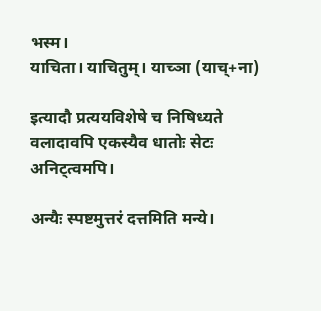भस्म।
याचिता। याचितुम्। याच्ञा (याच्+ना)

इत्यादौ प्रत्ययविशेषे च निषिध्यते वलादावपि एकस्यैव धातोः सेटः अनिट्त्वमपि।

अन्यैः स्पष्टमुत्तरं दत्तमिति मन्ये।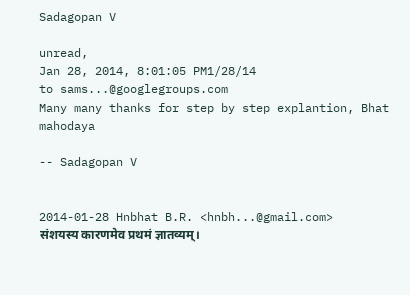Sadagopan V

unread,
Jan 28, 2014, 8:01:05 PM1/28/14
to sams...@googlegroups.com
Many many thanks for step by step explantion, Bhat mahodaya

-- Sadagopan V


2014-01-28 Hnbhat B.R. <hnbh...@gmail.com>
संशयस्य कारणमेव प्रथमं ज्ञातव्यम्।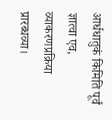आर्धधातुकं किमिति पूर्वं ज्ञात्वा एव, व्याकरणप्रक्रिया प्रारब्धव्या।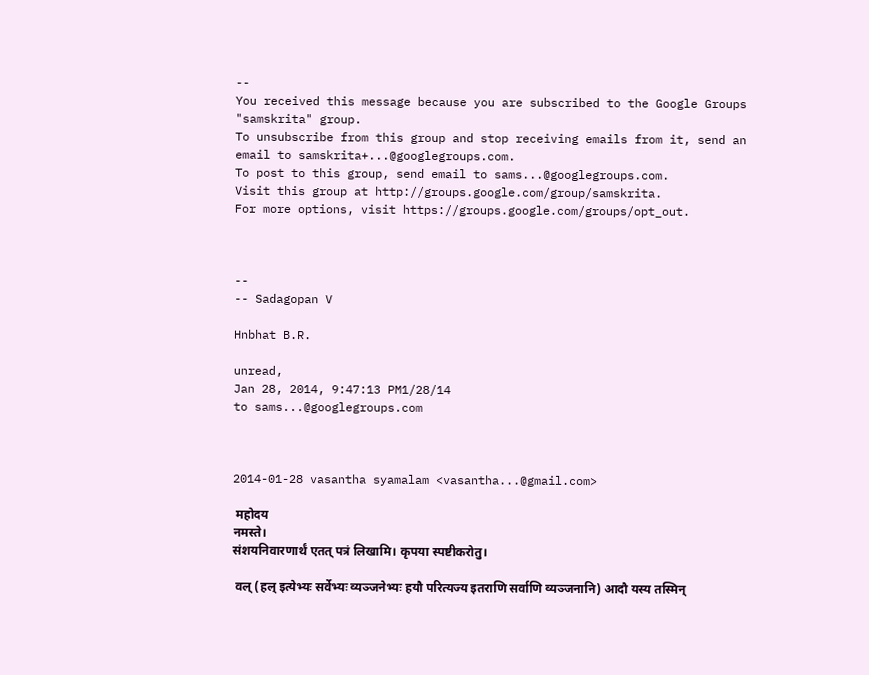--
You received this message because you are subscribed to the Google Groups "samskrita" group.
To unsubscribe from this group and stop receiving emails from it, send an email to samskrita+...@googlegroups.com.
To post to this group, send email to sams...@googlegroups.com.
Visit this group at http://groups.google.com/group/samskrita.
For more options, visit https://groups.google.com/groups/opt_out.



--
-- Sadagopan V

Hnbhat B.R.

unread,
Jan 28, 2014, 9:47:13 PM1/28/14
to sams...@googlegroups.com



2014-01-28 vasantha syamalam <vasantha...@gmail.com>

 महोदय
नमस्ते।
संशयनिवारणार्थं एतत् पत्रं लिखामि। कृपया स्पष्टीकरोतु।

 वल् (हल् इत्येभ्यः सर्वेभ्यः व्यञ्जनेभ्यः हयौ परित्यज्य इतराणि सर्वाणि व्यञ्जनानि) आदौ यस्य तस्मिन्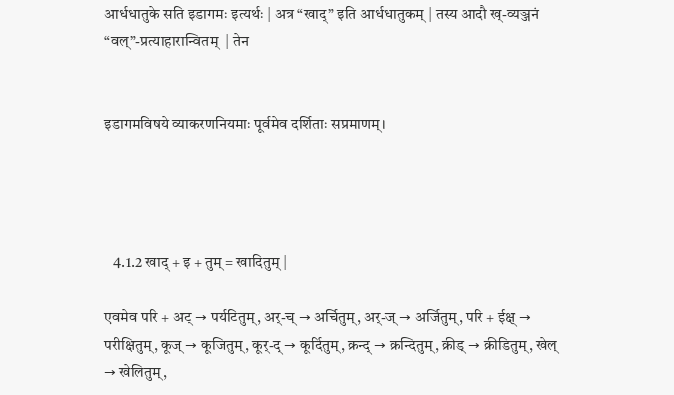आर्धधातुके सति इडागमः इत्यर्थः | अत्र “खाद्” इति आर्धधातुकम् | तस्य आदौ ख्-व्यञ्जनं “वल्”-प्रत्याहारान्वितम्  | तेन


इडागमविषये व्याकरणनियमाः पूर्वमेव दर्शिताः सप्रमाणम्।




   4.1.2 खाद् + इ + तुम् = खादितुम् |

एवमेव परि + अट् → पर्यटितुम्, अर्-च् → अर्चितुम्, अर्-ज् → अर्जितुम्, परि + ईक्ष् → परीक्षितुम्, कूज् → कूजितुम्, कूर्-द् → कूर्दितुम्, क्रन्द् → क्रन्दितुम्, क्रीड् → क्रीडितुम्, खेल् → खेलितुम्,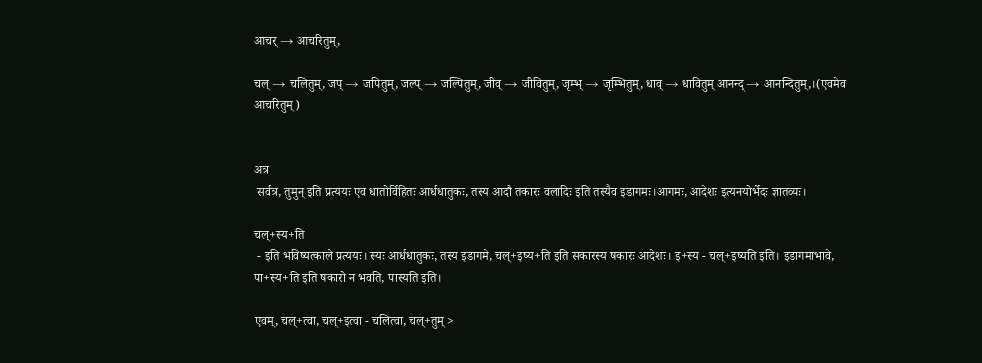आचर् → आचरितुम्,

चल् → चलितुम्, जप् → जपितुम्, जल्प् → जल्पितुम्, जीव् → जीवितुम्, जृम्भ् → जृम्भितुम्, धाव् → धावितुम् आनन्द् → आनन्दितुम्,।(एवमेव आचरितुम्)


अत्र
 सर्वत्र, तुमुन् इति प्रत्ययः एव धातोर्विहितः आर्धधातुकः, तस्य आदौ तकारः वलादिः इति तस्यैव इडागमः।आगमः, आदेशः इत्यनयोर्भेदः ज्ञातव्यः।

चल्+स्य+ति
 - इति भविष्यत्काले प्रत्ययः। स्यः आर्धधातुकः, तस्य इडागमे, चल्+इष्य+ति इति सकारस्य षकारः आदेशः। इ+स्य - चल्+इष्यति इति। इडागमाभावे, पा+स्य+ति इति षकारो न भवति, पास्यति इति।

एवम्, चल्+त्वा, चल्+इत्वा - चलित्वा, चल्+तुम् >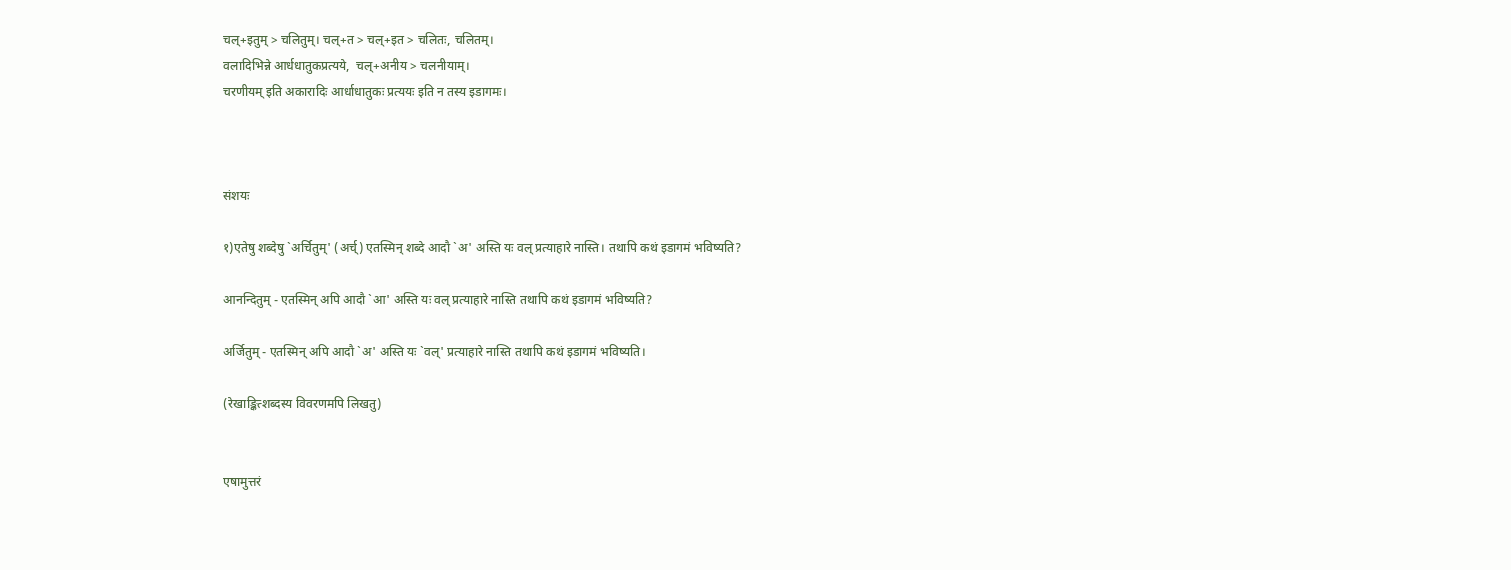चल्+इतुम् > चलितुम्। चल्+त > चल्+इत > चलितः, चलितम्।
वलादिभिन्ने आर्धधातुकप्रत्यये,  चल्+अनीय > चलनीयाम्।
चरणीयम् इति अकारादिः आर्धाधातुकः प्रत्ययः इति न तस्य इडागमः।



संशयः

१)एतेषु शब्देषु `अर्चितुम्' (अर्च्) एतस्मिन् शब्दे आदौ `अ' अस्ति यः वल् प्रत्याहारे नास्ति। तथापि कथं इडागमं भविष्यति?

आनन्दितुम् - एतस्मिन् अपि आदौ `आ' अस्ति यः वल् प्रत्याहारे नास्ति तथापि कथं इडागमं भविष्यति?

अर्जितुम् - एतस्मिन् अपि आदौ `अ' अस्ति यः `वल्' प्रत्याहारे नास्ति तथापि कथं इडागमं भविष्यति।

(रेखाङ्कित्शब्दस्य विवरणमपि लिखतु)


एषामुत्तरं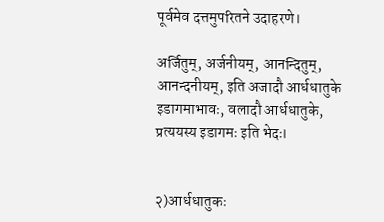पूर्वमेव दत्तमुपरितने उदाहरणे।

अर्जितुम्, अर्जनीयम्, आनन्दितुम्, आनन्दनीयम्, इति अजादौ आर्धधातुके इडागमाभावः, वलादौ आर्धधातुके, प्रत्ययस्य इडागमः इति भेदः।


२)आर्धधातुकः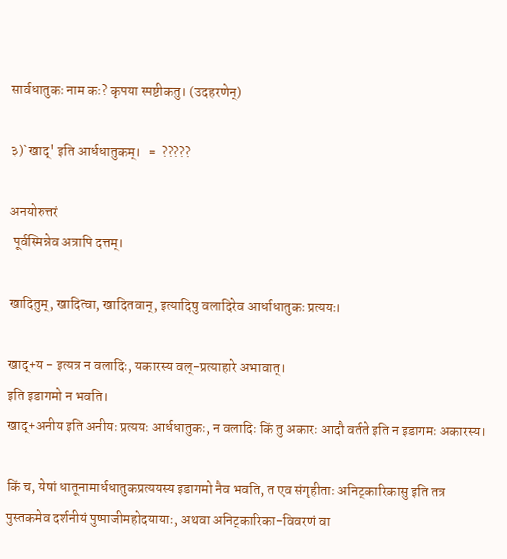सार्वधातुकः नाम कः? कृपया स्पष्टीकतु। (उदहरणेन्)

३)`खाद्' इति आर्धधातुकम्।   =  ?????

अनयोरुत्तरं
 पूर्वस्मिन्नेव अत्रापि दत्तम्।

खादितुम्, खादित्वा, खादितवान्, इत्यादिषु वलादिरेव आर्धाधातुकः प्रत्ययः।

खाद्+य - इत्यत्र न वलादिः, यकारस्य वल्-प्रत्याहारे अभावात्।
इति इडागमो न भवति।
खाद्+अनीय इति अनीयः प्रत्ययः आर्धधातुकः, न वलादिः किं तु अकारः आदौ वर्तते इति न इडागमः अकारस्य।

किं च, येषां धातूनामार्धधातुकप्रत्ययस्य इडागमो नैव भवति, त एव संगृहीताः अनिट्कारिकासु इति तत्र पुस्तकमेव दर्शनीयं पुष्पाजीमहोदयायाः, अथवा अनिट्कारिका-विवरणं वा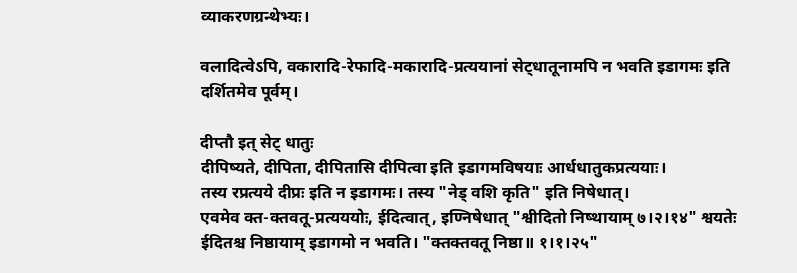व्याकरणग्रन्थेभ्यः।

वलादित्वेऽपि, वकारादि-रेफादि-मकारादि-प्रत्ययानां सेट्धातूनामपि न भवति इडागमः इति दर्शितमेव पूर्वम्।

दीप्तौ इत् सेट् धातुः
दीपिष्यते, दीपिता, दीपितासि दीपित्वा इति इडागमविषयाः आर्धधातुकप्रत्ययाः।
तस्य रप्रत्यये दीप्रः इति न इडागमः। तस्य "नेड् वशि कृति" इति निषेधात्।
एवमेव क्त-क्तवतू-प्रत्यययोः, ईदित्वात्, इण्निषेधात् "श्वीदितो निष्थायाम् ७।२।१४" श्वयतेः ईदितश्च निष्ठायाम् इडागमो न भवति। "क्तक्तवतू निष्ठा॥ १।१।२५"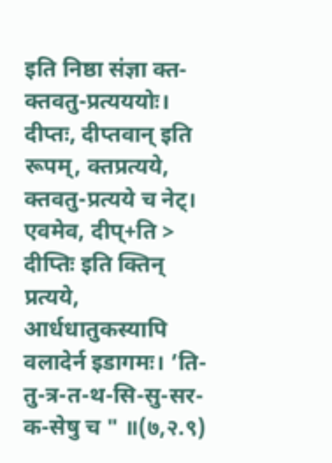इति निष्ठा संज्ञा क्त-क्तवतु-प्रत्यययोः।
दीप्तः, दीप्तवान् इति रूपम्, क्तप्रत्यये, क्तवतु-प्रत्यये च नेट्।
एवमेव, दीप्+ति > दीप्तिः इति क्तिन् प्रत्यये, आर्धधातुकस्यापि वलादेर्न इडागमः। ’ति-तु-त्र-त-थ-सि-सु-सर-क-सेषु च " ॥(७,२.९)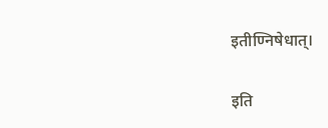इतीण्निषेधात्।

इति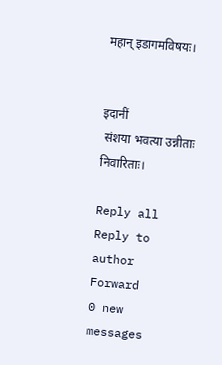महान् इडागमविषयः।


इदानीं
 संशया भवत्या उन्नीताः निवारिताः।

Reply all
Reply to author
Forward
0 new messages